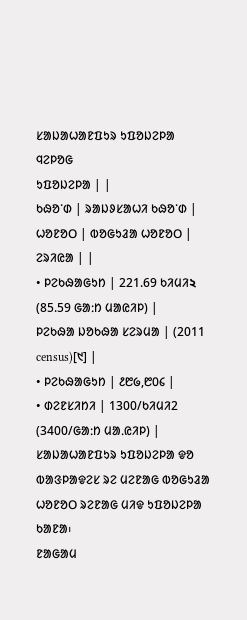ᱥᱟᱡᱟᱦᱟᱱᱯᱩᱨ ᱩᱯᱚᱡᱮᱞᱟ
ᱧᱮᱞᱚᱜ
ᱩᱯᱚᱡᱮᱞᱟ | |
ᱠᱷᱚᱸᱰ | ᱨᱟᱡᱽᱥᱟᱦᱤ ᱠᱷᱚᱸᱰ |
ᱦᱚᱱᱚᱛ | ᱵᱚᱜᱩᱲᱟ ᱦᱚᱱᱚᱛ |
ᱮᱨᱤᱭᱟ | |
• ᱞᱮᱠᱷᱟᱜᱩᱴ | 221.69 ᱠᱤᱢᱤ২ (85.59 ᱜᱟᱺᱴ ᱢᱟᱭᱤᱞ) |
ᱞᱮᱠᱷᱟ ᱡᱚᱠᱷᱟ ᱥᱮᱨᱢᱟ | (2011 census)[᱑] |
• ᱞᱮᱠᱷᱟᱜᱩᱴ | ᱒᱘᱙,᱘᱐᱔ |
• ᱰᱮᱱᱥᱤᱴᱤ | 1300/ᱠᱤᱢᱤ2 (3400/ᱜᱟᱺᱴ ᱢᱟᱹᱭᱤᱞ) |
ᱥᱟᱡᱟᱦᱟᱱᱯᱩᱨ ᱩᱯᱚᱡᱮᱞᱟ ᱫᱚ ᱵᱟᱝᱞᱟᱫᱮᱥ ᱨᱮ ᱢᱮᱱᱟᱜ ᱵᱚᱜᱩᱲᱟ ᱦᱚᱱᱚᱛ ᱨᱮᱱᱟᱜ ᱢᱤᱫ ᱩᱯᱚᱡᱮᱞᱟ ᱠᱟᱱᱟ᱾
ᱱᱟᱜᱟᱢ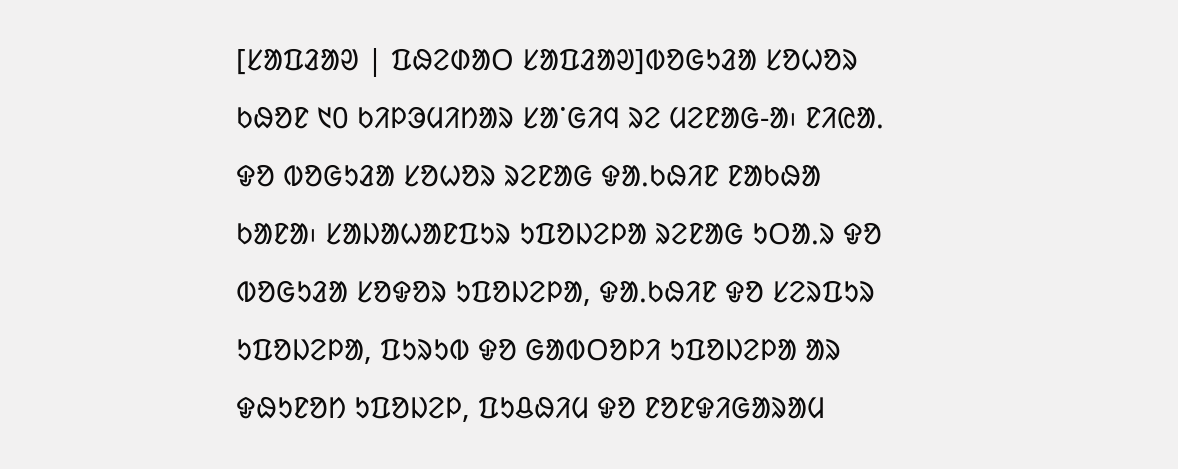[ᱥᱟᱯᱲᱟᱣ | ᱯᱷᱮᱰᱟᱛ ᱥᱟᱯᱲᱟᱣ]ᱵᱚᱜᱩᱲᱟ ᱥᱚᱦᱚᱨ ᱠᱷᱚᱱ ᱑᱐ ᱠᱤᱞᱳᱢᱤᱴᱟᱨ ᱥᱟᱸᱜᱤᱧ ᱨᱮ ᱢᱮᱱᱟᱜ-ᱟ᱾ ᱱᱤᱭᱟᱹ ᱫᱚ ᱵᱚᱜᱩᱲᱟ ᱥᱚᱦᱚᱨ ᱨᱮᱱᱟᱜ ᱫᱟᱹᱠᱷᱤᱱ ᱱᱟᱠᱷᱟ ᱠᱟᱱᱟ᱾ ᱥᱟᱡᱟᱦᱟᱱᱯᱩᱨ ᱩᱯᱚᱡᱮᱞᱟ ᱨᱮᱱᱟᱜ ᱩᱛᱟᱹᱨ ᱫᱚ ᱵᱚᱜᱩᱲᱟ ᱥᱚᱫᱚᱨ ᱩᱯᱚᱡᱮᱞᱟ, ᱫᱟᱹᱠᱷᱤᱱ ᱫᱚ ᱥᱮᱨᱯᱩᱨ ᱩᱯᱚᱡᱮᱞᱟ, ᱯᱩᱨᱩᱵ ᱫᱚ ᱜᱟᱵᱛᱚᱞᱤ ᱩᱯᱚᱡᱮᱞᱟ ᱟᱨ ᱫᱷᱩᱱᱚᱴ ᱩᱯᱚᱡᱮᱞ, ᱯᱩᱪᱷᱤᱢ ᱫᱚ ᱱᱚᱱᱫᱤᱜᱟᱨᱟᱢ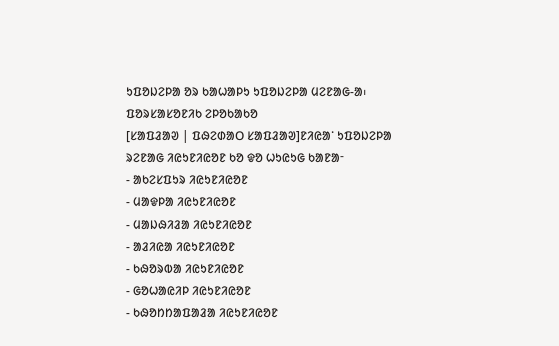ᱩᱯᱚᱡᱮᱞᱟ ᱚᱨ ᱠᱟᱦᱟᱞᱩ ᱩᱯᱚᱡᱮᱞᱟ ᱢᱮᱱᱟᱜ-ᱟ᱾
ᱯᱚᱨᱥᱟᱥᱚᱱᱤᱠ ᱮᱞᱚᱠᱟᱠᱚ
[ᱥᱟᱯᱲᱟᱣ | ᱯᱷᱮᱰᱟᱛ ᱥᱟᱯᱲᱟᱣ]ᱱᱤᱭᱟᱸ ᱩᱯᱚᱡᱮᱞᱟ ᱨᱮᱱᱟᱜ ᱤᱭᱩᱱᱤᱭᱚᱱ ᱠᱚ ᱫᱚ ᱦᱩᱭᱩᱜ ᱠᱟᱱᱟᱼ
- ᱟᱠᱮᱥᱯᱩᱨ ᱤᱭᱩᱱᱤᱭᱚᱱ
- ᱢᱟᱫᱞᱟ ᱤᱭᱩᱱᱤᱭᱚᱱ
- ᱢᱟᱡᱷᱤᱲᱟ ᱤᱭᱩᱱᱤᱭᱚᱱ
- ᱟᱲᱤᱭᱟ ᱤᱭᱩᱱᱤᱭᱚᱱ
- ᱠᱷᱚᱨᱵᱟ ᱤᱭᱩᱱᱤᱭᱚᱱ
- ᱜᱚᱦᱟᱭᱤᱞ ᱤᱭᱩᱱᱤᱭᱚᱱ
- ᱠᱷᱚᱴᱴᱟᱯᱟᱲᱟ ᱤᱭᱩᱱᱤᱭᱚᱱ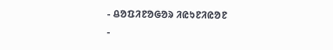- ᱪᱚᱯᱤᱱᱚᱜᱚᱨ ᱤᱭᱩᱱᱤᱭᱚᱱ
-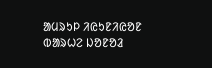ᱟᱢᱨᱩᱞ ᱤᱭᱩᱱᱤᱭᱚᱱ
ᱵᱟᱨᱦᱮ ᱡᱚᱱᱚᱲ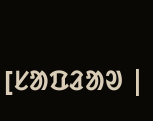[ᱥᱟᱯᱲᱟᱣ |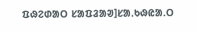ᱯᱷᱮᱰᱟᱛ ᱥᱟᱯᱲᱟᱣ]ᱥᱟᱹᱠᱷᱭᱟᱹᱛ